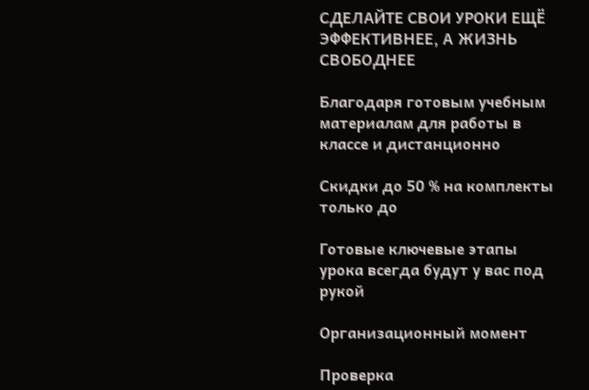СДЕЛАЙТЕ СВОИ УРОКИ ЕЩЁ ЭФФЕКТИВНЕЕ, А ЖИЗНЬ СВОБОДНЕЕ

Благодаря готовым учебным материалам для работы в классе и дистанционно

Скидки до 50 % на комплекты
только до

Готовые ключевые этапы урока всегда будут у вас под рукой

Организационный момент

Проверка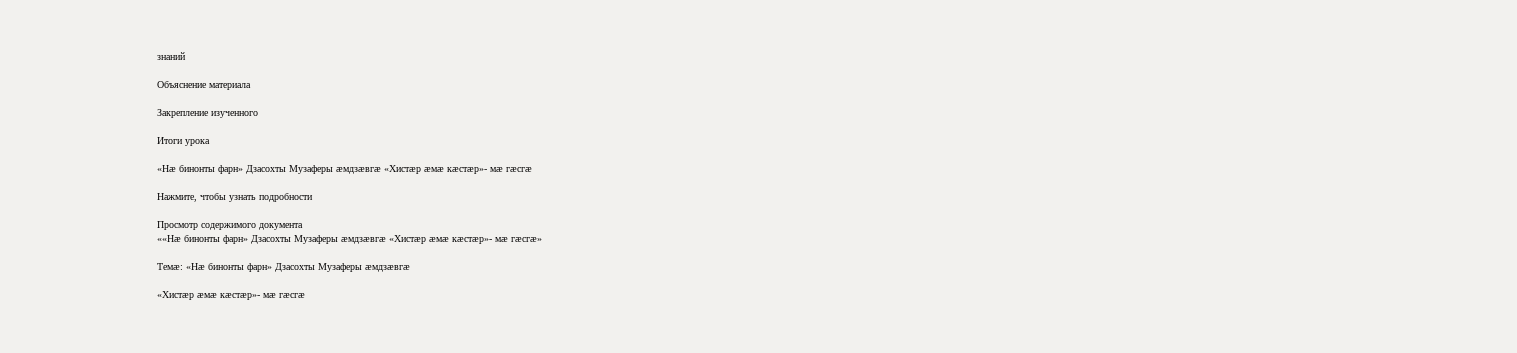знаний

Объяснение материала

Закрепление изученного

Итоги урока

«Нӕ бинонты фарн» Дзасохты Музаферы ӕмдзӕвгӕ «Хистӕр ӕмӕ кӕстӕр»- мӕ гӕсгӕ

Нажмите, чтобы узнать подробности

Просмотр содержимого документа
««Нӕ бинонты фарн» Дзасохты Музаферы ӕмдзӕвгӕ «Хистӕр ӕмӕ кӕстӕр»- мӕ гӕсгӕ»

Темӕ: «Нӕ бинонты фарн» Дзасохты Музаферы ӕмдзӕвгӕ

«Хистӕр ӕмӕ кӕстӕр»- мӕ гӕсгӕ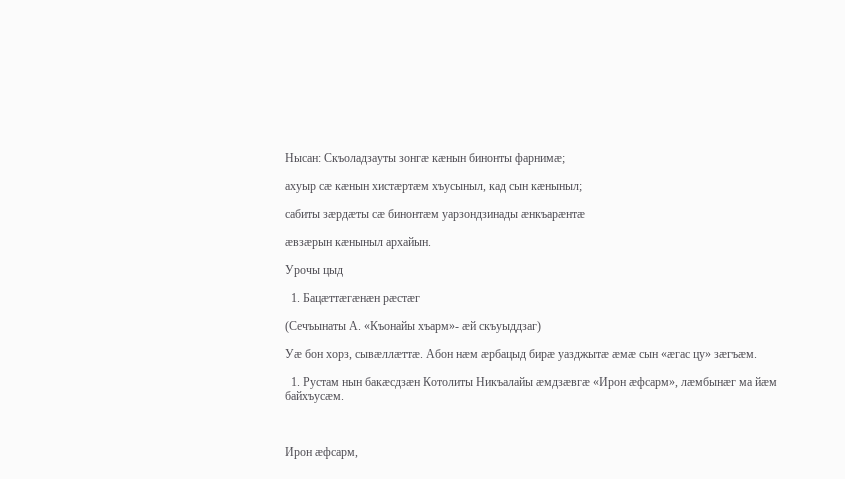Нысан: Скъоладзауты зонгӕ кӕнын бинонты фарнимӕ;

ахуыр сӕ кӕнын хистӕртӕм хъусыныл, кад сын кӕныныл;

сабиты зӕрдӕты сӕ бинонтӕм уарзондзинады ӕнкъарӕнтӕ

ӕвзӕрын кӕныныл архайын.

Урочы цыд

  1. Бацӕттӕгӕнӕн рӕстӕг

(Сечъынаты А. «Къонайы хъарм»- ӕй скъуыддзаг)

Уӕ бон хорз, сывӕллӕттӕ. Абон нӕм ӕрбацыд бирӕ уазджытӕ ӕмӕ сын «ӕгас цу» зӕгъӕм.

  1. Рустам нын бакӕсдзӕн Котолиты Никъалайы ӕмдзӕвгӕ «Ирон ӕфсарм», лӕмбынӕг ма йӕм байхъусӕм.



Ирон ӕфсарм,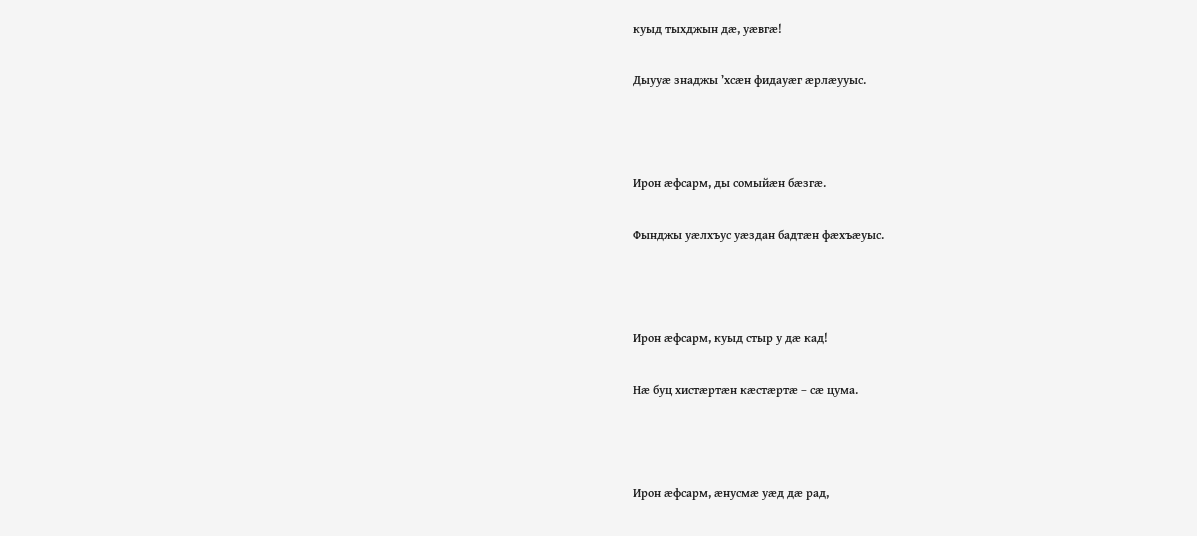куыд тыхджын дӕ, уӕвгӕ!

Дыууӕ знаджы ’хсӕн фидауӕг ӕрлӕууыс.



Ирон ӕфсарм, ды сомыйӕн бӕзгӕ.

Фынджы уӕлхъус уӕздан бадтӕн фӕхъӕуыс.



Ирон ӕфсарм, куыд стыр у дӕ кад!

Нӕ буц хистӕртӕн кӕстӕртӕ – сӕ цума.



Ирон ӕфсарм, ӕнусмӕ уӕд дӕ рад,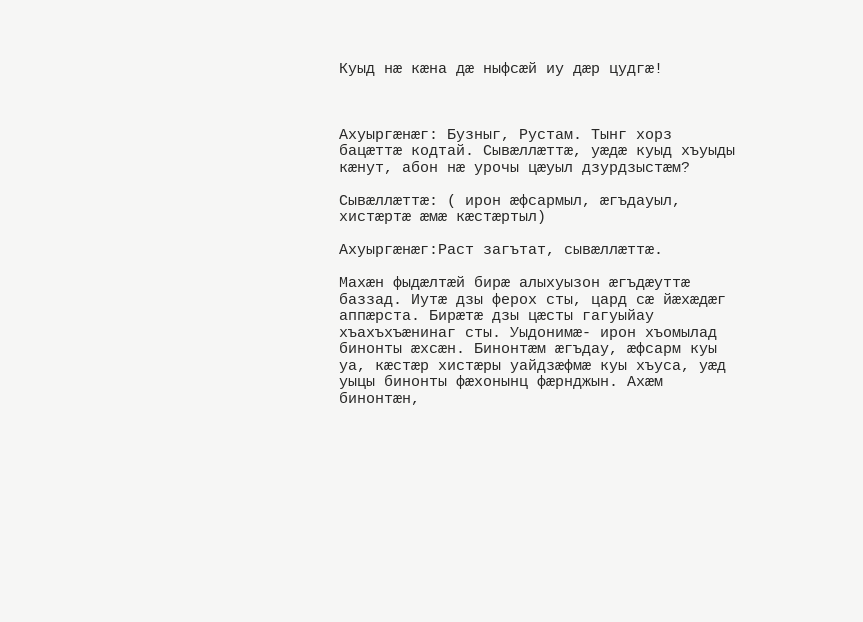Куыд нӕ кӕна дӕ ныфсӕй иу дӕр цудгӕ!



Ахуыргӕнӕг: Бузныг, Рустам. Тынг хорз бацӕттӕ кодтай. Сывӕллӕттӕ, уӕдӕ куыд хъуыды кӕнут, абон нӕ урочы цӕуыл дзурдзыстӕм?

Сывӕллӕттӕ: ( ирон ӕфсармыл, ӕгъдауыл, хистӕртӕ ӕмӕ кӕстӕртыл)

Ахуыргӕнӕг:Раст загътат, сывӕллӕттӕ.

Махӕн фыдӕлтӕй бирӕ алыхуызон ӕгъдӕуттӕ баззад. Иутӕ дзы ферох сты, цард сӕ йӕхӕдӕг аппӕрста. Бирӕтӕ дзы цӕсты гагуыйау хъахъхъӕнинаг сты. Уыдонимӕ- ирон хъомылад бинонты ӕхсӕн. Бинонтӕм ӕгъдау, ӕфсарм куы уа, кӕстӕр хистӕры уайдзӕфмӕ куы хъуса, уӕд уыцы бинонты фӕхонынц фӕрнджын. Ахӕм бинонтӕн,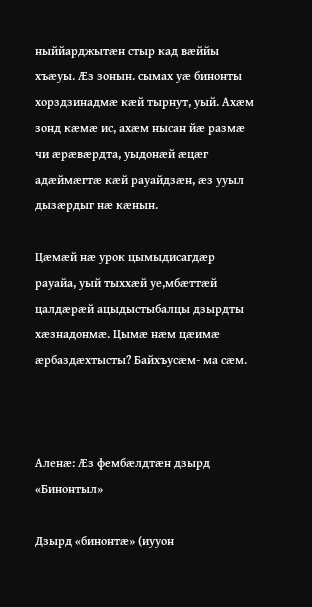ныййарджытӕн стыр кад вӕййы хъӕуы. Ӕз зонын. сымах уӕ бинонты хорздзинадмӕ кӕй тырнут, уый. Ахӕм зонд кӕмӕ ис, ахӕм нысан йӕ размӕ чи ӕрӕвӕрдта, уыдонӕй ӕцӕг адӕймӕгтӕ кӕй рауайдзӕн, ӕз ууыл дызӕрдыг нӕ кӕнын.

Цӕмӕй нӕ урок цымыдисагдӕр рауайа, уый тыххӕй уе,мбӕттӕй цалдӕрӕй ацыдыстыбалцы дзырдты хӕзнадонмӕ. Цымӕ нӕм цӕимӕ ӕрбаздӕхтысты? Байхъусӕм- ма сӕм.



Аленӕ: Ӕз фембӕлдтӕн дзырд «Бинонтыл»

Дзырд «бинонтӕ» (иууон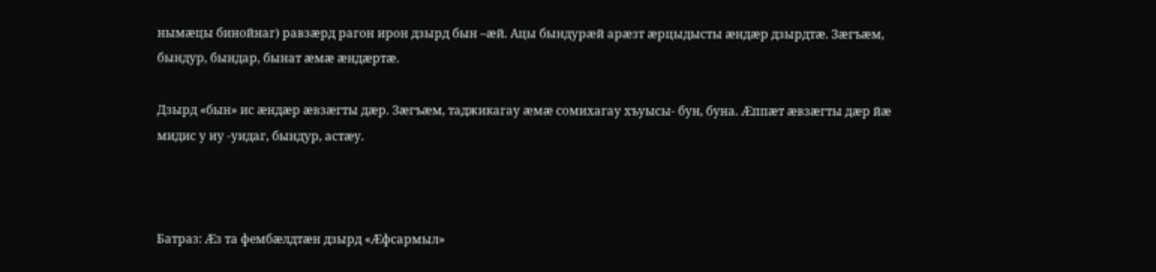нымӕцы бинойнаг) равзӕрд рагон ирон дзырд бын –ӕй. Ацы бындурӕй арӕзт ӕрцыдысты ӕндӕр дзырдтӕ. Зӕгъӕм, бындур, бындар, бынат ӕмӕ ӕндӕртӕ.

Дзырд «бын» ис ӕндӕр ӕвзӕгты дӕр. Зӕгъӕм, таджикагау ӕмӕ сомихагау хъуысы- бун, буна. Ӕппӕт ӕвзӕгты дӕр йӕ мидис у иу -уидаг, бындур, астӕу.



Батраз: Ӕз та фембӕлдтӕн дзырд «Ӕфсармыл»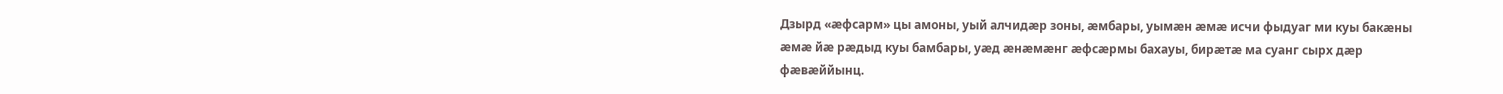Дзырд «ӕфсарм» цы амоны, уый алчидӕр зоны, ӕмбары, уымӕн ӕмӕ исчи фыдуаг ми куы бакӕны ӕмӕ йӕ рӕдыд куы бамбары, уӕд ӕнӕмӕнг ӕфсӕрмы бахауы, бирӕтӕ ма суанг сырх дӕр фӕвӕййынц.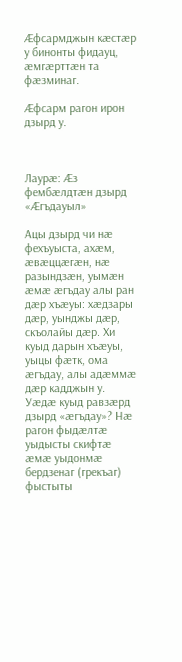Ӕфсармджын кӕстӕр у бинонты фидауц, ӕмгӕрттӕн та фӕзминаг.

Ӕфсарм рагон ирон дзырд у.



Лаурӕ: Ӕз фембӕлдтӕн дзырд «Ӕгъдауыл»

Ацы дзырд чи нӕ фехъуыста, ахӕм, ӕвӕццӕгӕн, нӕ разындзӕн, уымӕн ӕмӕ ӕгъдау алы ран дӕр хъӕуы: хӕдзары дӕр, уынджы дӕр, скъолайы дӕр. Хи куыд дарын хъӕуы, уыцы фӕтк, ома ӕгъдау, алы адӕммӕ дӕр кадджын у. Уӕдӕ куыд равзӕрд дзырд «ӕгъдау»? Нӕ рагон фыдӕлтӕ уыдысты скифтӕ ӕмӕ уыдонмӕ бердзенаг (грекъаг) фыстыты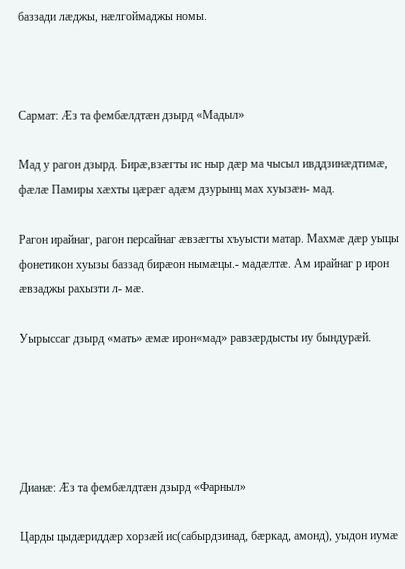баззади лӕджы, нӕлгоймаджы номы.



Сармат: Ӕз та фембӕлдтӕн дзырд «Мадыл»

Мад у рагон дзырд. Бирӕ,взӕгты ис ныр дӕр ма чысыл ивддзинӕдтимӕ, фӕлӕ Памиры хӕхты цӕрӕг адӕм дзурынц мах хуызӕн- мад.

Рагон ирайнаг, рагон персайнаг ӕвзӕгты хъуысти матар. Махмӕ дӕр уыцы фонетикон хуызы баззад бирӕон нымӕцы.- мадӕлтӕ. Ам ирайнаг р ирон ӕвзаджы рахызти л- мӕ.

Уырыссаг дзырд «мать» ӕмӕ ирон«мад» равзӕрдысты иу бындурӕй.





Дианӕ: Ӕз та фембӕлдтӕн дзырд «Фарныл»

Царды цыдӕриддӕр хорзӕй ис(сабырдзинад, бӕркад, амонд), уыдон иумӕ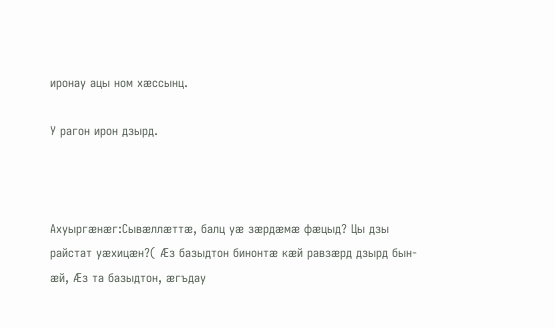иронау ацы ном хӕссынц.

У рагон ирон дзырд.



Ахуыргӕнӕг:Сывӕллӕттӕ, балц уӕ зӕрдӕмӕ фӕцыд? Цы дзы райстат уӕхицӕн?( Ӕз базыдтон бинонтӕ кӕй равзӕрд дзырд бын-ӕй, Ӕз та базыдтон, ӕгъдау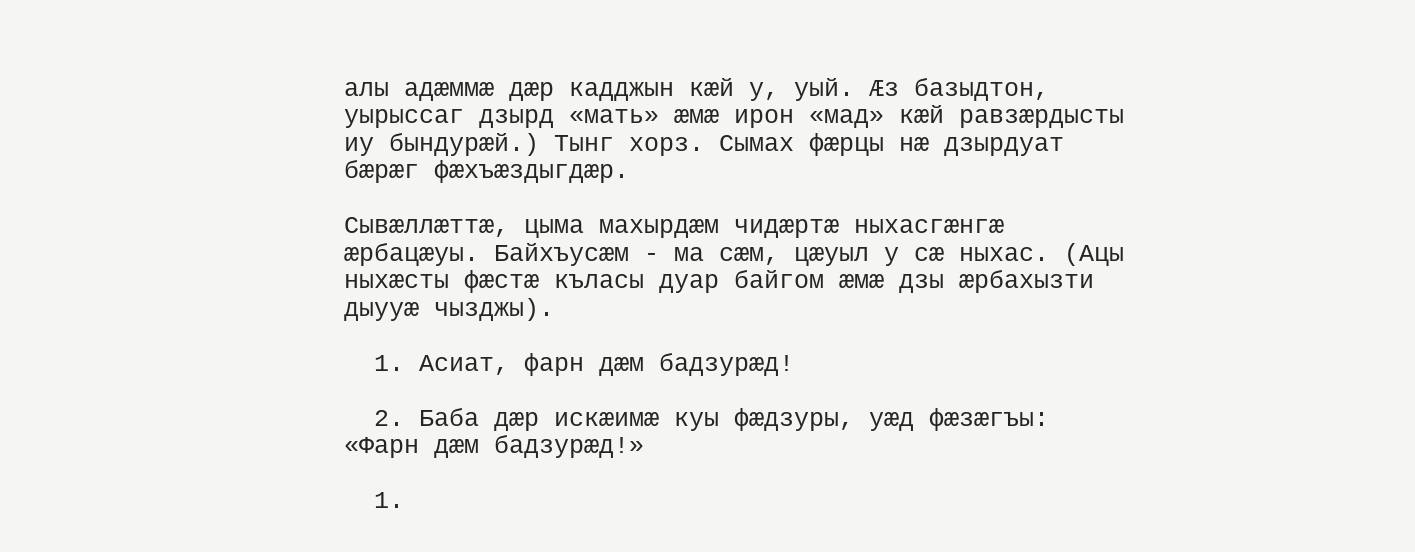алы адӕммӕ дӕр кадджын кӕй у, уый. Ӕз базыдтон, уырыссаг дзырд «мать» ӕмӕ ирон «мад» кӕй равзӕрдысты иу бындурӕй.) Тынг хорз. Сымах фӕрцы нӕ дзырдуат бӕрӕг фӕхъӕздыгдӕр.

Сывӕллӕттӕ, цыма махырдӕм чидӕртӕ ныхасгӕнгӕ ӕрбацӕуы. Байхъусӕм - ма сӕм, цӕуыл у сӕ ныхас. (Ацы ныхӕсты фӕстӕ къласы дуар байгом ӕмӕ дзы ӕрбахызти дыууӕ чызджы).

  1. Асиат, фарн дӕм бадзурӕд!

  2. Баба дӕр искӕимӕ куы фӕдзуры, уӕд фӕзӕгъы: «Фарн дӕм бадзурӕд!»

  1.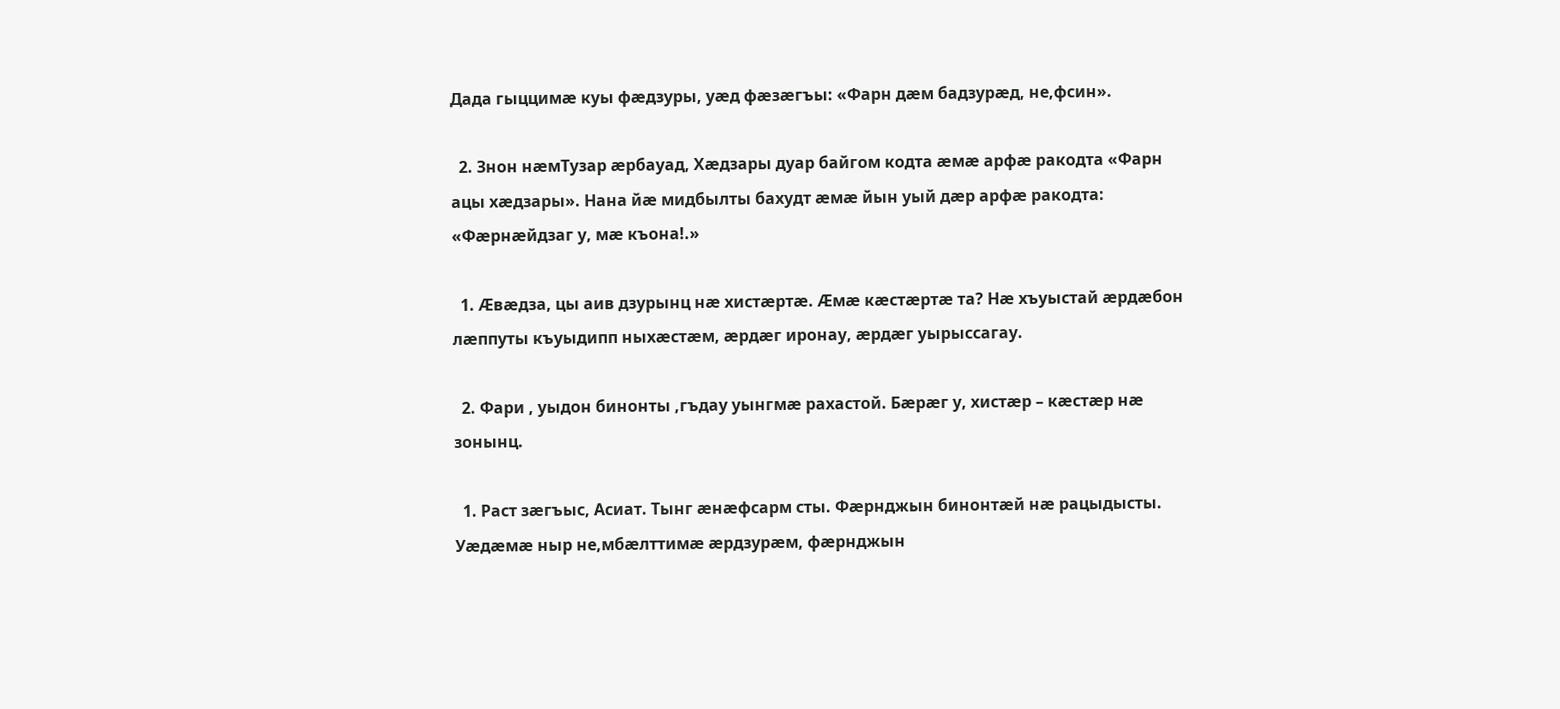Дада гыццимӕ куы фӕдзуры, уӕд фӕзӕгъы: «Фарн дӕм бадзурӕд, не,фсин».

  2. Знон нӕмТузар ӕрбауад, Хӕдзары дуар байгом кодта ӕмӕ арфӕ ракодта «Фарн ацы хӕдзары». Нана йӕ мидбылты бахудт ӕмӕ йын уый дӕр арфӕ ракодта: «Фӕрнӕйдзаг у, мӕ къона!.»

  1. Ӕвӕдза, цы аив дзурынц нӕ хистӕртӕ. Ӕмӕ кӕстӕртӕ та? Нӕ хъуыстай ӕрдӕбон лӕппуты къуыдипп ныхӕстӕм, ӕрдӕг иронау, ӕрдӕг уырыссагау.

  2. Фари , уыдон бинонты ,гъдау уынгмӕ рахастой. Бӕрӕг у, хистӕр – кӕстӕр нӕ зонынц.

  1. Раст зӕгъыс, Асиат. Тынг ӕнӕфсарм сты. Фӕрнджын бинонтӕй нӕ рацыдысты. Уӕдӕмӕ ныр не,мбӕлттимӕ ӕрдзурӕм, фӕрнджын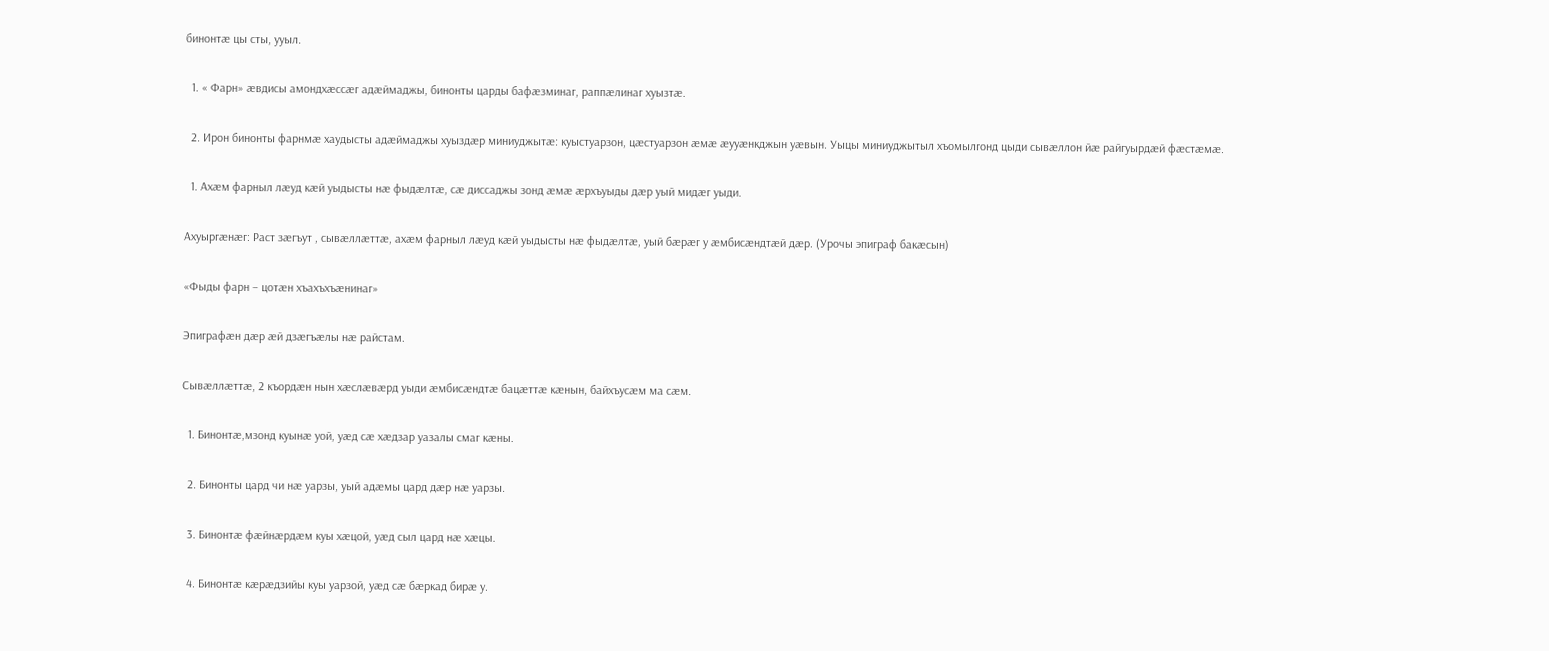бинонтӕ цы сты, ууыл.

  1. « Фарн» ӕвдисы амондхӕссӕг адӕймаджы, бинонты царды бафӕзминаг, раппӕлинаг хуызтӕ.

  2. Ирон бинонты фарнмӕ хаудысты адӕймаджы хуыздӕр миниуджытӕ: куыстуарзон, цӕстуарзон ӕмӕ ӕууӕнкджын уӕвын. Уыцы миниуджытыл хъомылгонд цыди сывӕллон йӕ райгуырдӕй фӕстӕмӕ.

  1. Ахӕм фарныл лӕуд кӕй уыдысты нӕ фыдӕлтӕ, сӕ диссаджы зонд ӕмӕ ӕрхъуыды дӕр уый мидӕг уыди.

Ахуыргӕнӕг: Раст зӕгъут , сывӕллӕттӕ, ахӕм фарныл лӕуд кӕй уыдысты нӕ фыдӕлтӕ, уый бӕрӕг у ӕмбисӕндтӕй дӕр. (Урочы эпиграф бакӕсын)

«Фыды фарн – цотӕн хъахъхъӕнинаг»

Эпиграфӕн дӕр ӕй дзӕгъӕлы нӕ райстам.

Сывӕллӕттӕ, 2 къордӕн нын хӕслӕвӕрд уыди ӕмбисӕндтӕ бацӕттӕ кӕнын, байхъусӕм ма сӕм.

  1. Бинонтӕ,мзонд куынӕ уой, уӕд сӕ хӕдзар уазалы смаг кӕны.

  2. Бинонты цард чи нӕ уарзы, уый адӕмы цард дӕр нӕ уарзы.

  3. Бинонтӕ фӕйнӕрдӕм куы хӕцой, уӕд сыл цард нӕ хӕцы.

  4. Бинонтӕ кӕрӕдзийы куы уарзой, уӕд сӕ бӕркад бирӕ у.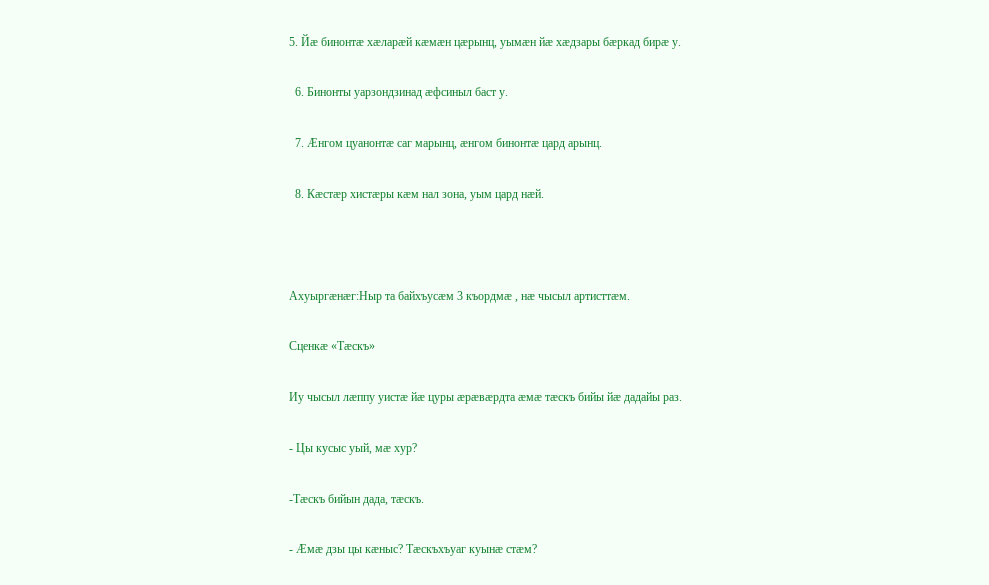5. Йӕ бинонтӕ хӕларӕй кӕмӕн цӕрынц, уымӕн йӕ хӕдзары бӕркад бирӕ у.

  6. Бинонты уарзондзинад ӕфсиныл баст у.

  7. Ӕнгом цуанонтӕ саг марынц, ӕнгом бинонтӕ цард арынц.

  8. Кӕстӕр хистӕры кӕм нал зона, уым цард нӕй.



Ахуыргӕнӕг:Ныр та байхъусӕм 3 къордмӕ , нӕ чысыл артисттӕм.

Сценкӕ «Тӕскъ»

Иу чысыл лӕппу уистӕ йӕ цуры ӕрӕвӕрдта ӕмӕ тӕскъ бийы йӕ дадайы раз.

- Цы кусыс уый, мӕ хур?

-Тӕскъ бийын дада, тӕскъ.

- Ӕмӕ дзы цы кӕныс? Тӕскъхъуаг куынӕ стӕм?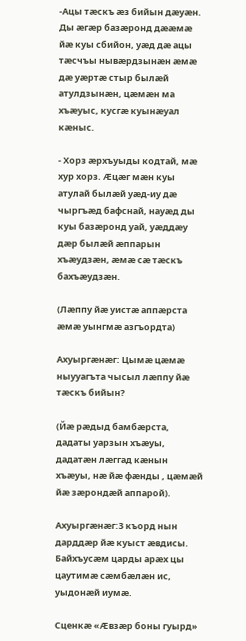-Ацы тӕскъ ӕз бийын дӕуӕн. Ды ӕгӕр базӕронд дӕӕмӕ йӕ куы сбийон, уӕд дӕ ацы тӕсчъы нывӕрдзынӕн ӕмӕ дӕ уӕртӕ стыр былӕй атулдзынӕн, цӕмӕн ма хъӕуыс, кусгӕ куынӕуал кӕныс.

- Хорз ӕрхъуыды кодтай, мӕ хур хорз. Ӕцӕг мӕн куы атулай былӕй уӕд-иу дӕ чыргъӕд бафснай, науӕд ды куы базӕронд уай, уӕддӕу дӕр былӕй ӕппарын хъӕудзӕн, ӕмӕ сӕ тӕскъ бахъӕудзӕн.

(Лӕппу йӕ уистӕ аппӕрста ӕмӕ уынгмӕ азгъордта)

Ахуыргӕнӕг: Цымӕ цӕмӕ ныууагъта чысыл лӕппу йӕ тӕскъ бийын?

(Йӕ рӕдыд бамбӕрста, дадаты уарзын хъӕуы, дадатӕн лӕггад кӕнын хъӕуы, нӕ йӕ фӕнды , цӕмӕй йӕ зӕрондӕй аппарой).

Ахуыргӕнӕг:3 къорд нын дарддӕр йӕ куыст ӕвдисы. Байхъусӕм царды арӕх цы цаутимӕ сӕмбӕлӕн ис, уыдонӕй иумӕ.

Сценкӕ «Ӕвзӕр боны гуырд»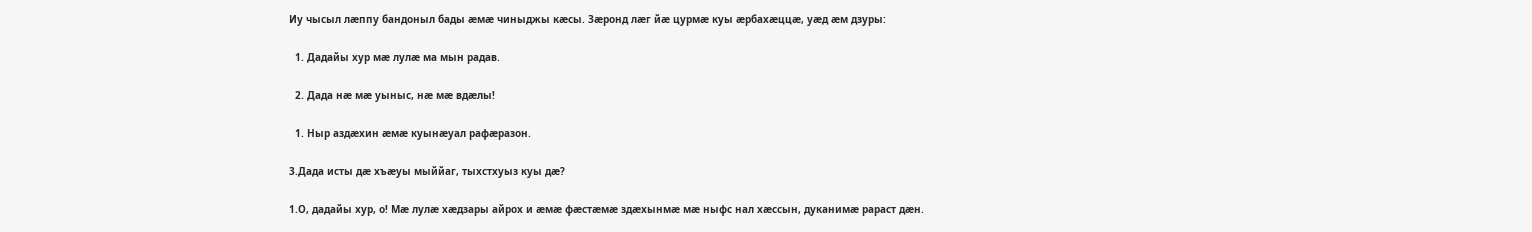Иу чысыл лӕппу бандоныл бады ӕмӕ чиныджы кӕсы. Зӕронд лӕг йӕ цурмӕ куы ӕрбахӕццӕ, уӕд ӕм дзуры:

  1. Дадайы хур мӕ лулӕ ма мын радав.

  2. Дада нӕ мӕ уыныс, нӕ мӕ вдӕлы!

  1. Ныр аздӕхин ӕмӕ куынӕуал рафӕразон.

3.Дада исты дӕ хъӕуы мыййаг, тыхстхуыз куы дӕ?

1.О, дадайы хур, о! Мӕ лулӕ хӕдзары айрох и ӕмӕ фӕстӕмӕ здӕхынмӕ мӕ ныфс нал хӕссын, дуканимӕ рараст дӕн.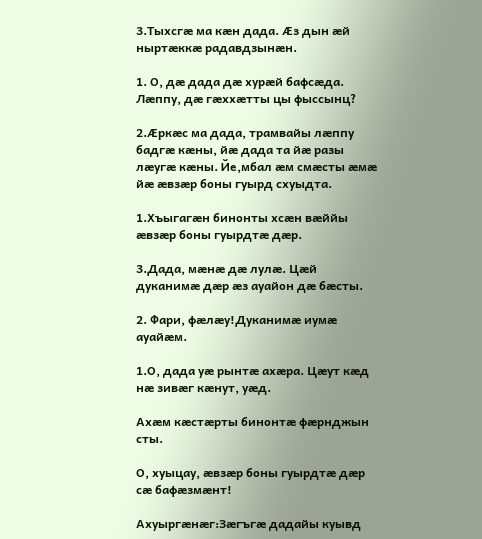3.Тыхсгӕ ма кӕн дада. Ӕз дын ӕй ныртӕккӕ радавдзынӕн.

1. О, дӕ дада дӕ хурӕй бафсӕда. Лӕппу, дӕ гӕххӕтты цы фыссынц?

2.Ӕркӕс ма дада, трамвайы лӕппу бадгӕ кӕны, йӕ дада та йӕ разы лӕугӕ кӕны. Йе,мбал ӕм смӕсты ӕмӕ йӕ ӕвзӕр боны гуырд схуыдта.

1.Хъыгагӕн бинонты хсӕн вӕййы ӕвзӕр боны гуырдтӕ дӕр.

3.Дада, мӕнӕ дӕ лулӕ. Цӕй дуканимӕ дӕр ӕз ауайон дӕ бӕсты.

2. Фари, фӕлӕу!Дуканимӕ иумӕ ауайӕм.

1.О, дада уӕ рынтӕ ахӕра. Цӕут кӕд нӕ зивӕг кӕнут, уӕд.

Ахӕм кӕстӕрты бинонтӕ фӕрнджын сты.

О, хуыцау, ӕвзӕр боны гуырдтӕ дӕр сӕ бафӕзмӕнт!

Ахуыргӕнӕг:Зӕгъгӕ дадайы куывд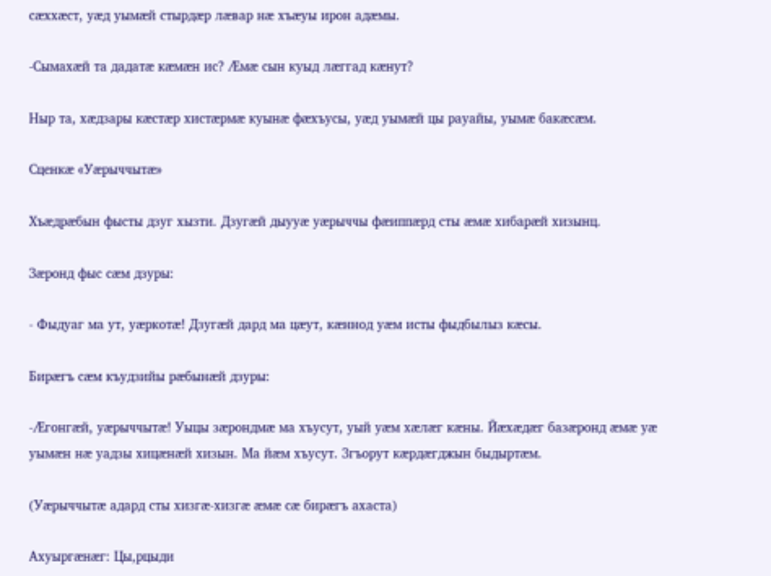сӕххӕст, уӕд уымӕй стырдӕр лӕвар нӕ хъӕуы ирон адӕмы.

-Сымахӕй та дадатӕ кӕмӕн ис? Ӕмӕ сын куыд лӕггад кӕнут?

Ныр та, хӕдзары кӕстӕр хистӕрмӕ куынӕ фӕхъусы, уӕд уымӕй цы рауайы, уымӕ бакӕсӕм.

Сценкӕ «Уӕрыччытӕ»

Хъӕдрӕбын фысты дзуг хызти. Дзугӕй дыууӕ уӕрыччы фӕиппӕрд сты ӕмӕ хибарӕй хизынц.

Зӕронд фыс сӕм дзуры:

- Фыдуаг ма ут, уӕркотӕ! Дзугӕй дард ма цӕут, кӕннод уӕм исты фыдбылыз кӕсы.

Бирӕгъ сӕм къудзийы рӕбынӕй дзуры:

-Ӕгонгӕй, уӕрыччытӕ! Уыцы зӕрондмӕ ма хъусут, уый уӕм хӕлӕг кӕны. Йӕхӕдӕг базӕронд ӕмӕ уӕ уымӕн нӕ уадзы хицӕнӕй хизын. Ма йӕм хъусут. Згъорут кӕрдӕгджын быдыртӕм.

(Уӕрыччытӕ адард сты хизгӕ-хизгӕ ӕмӕ сӕ бирӕгъ ахаста)

Ахуыргӕнӕг: Цы,рцыди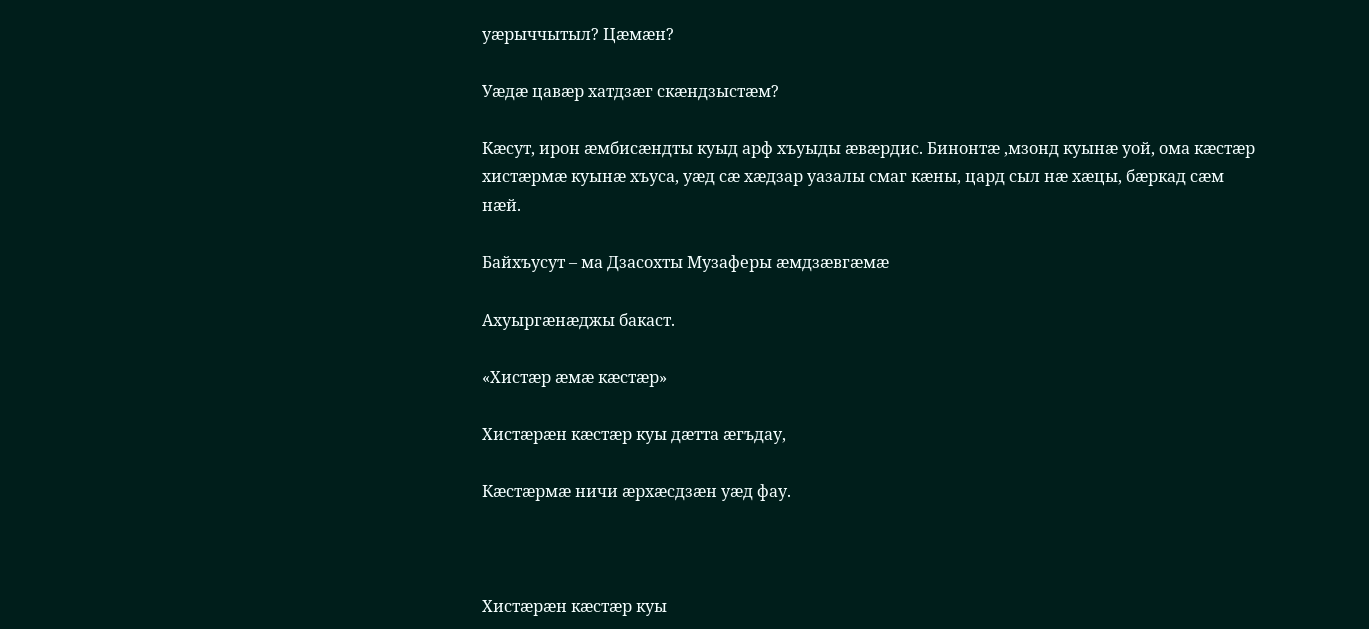уӕрыччытыл? Цӕмӕн?

Уӕдӕ цавӕр хатдзӕг скӕндзыстӕм?

Кӕсут, ирон ӕмбисӕндты куыд арф хъуыды ӕвӕрдис. Бинонтӕ ,мзонд куынӕ уой, ома кӕстӕр хистӕрмӕ куынӕ хъуса, уӕд сӕ хӕдзар уазалы смаг кӕны, цард сыл нӕ хӕцы, бӕркад сӕм нӕй.

Байхъусут – ма Дзасохты Музаферы ӕмдзӕвгӕмӕ

Ахуыргӕнӕджы бакаст.

«Хистӕр ӕмӕ кӕстӕр»

Хистӕрӕн кӕстӕр куы дӕтта ӕгъдау,

Кӕстӕрмӕ ничи ӕрхӕсдзӕн уӕд фау.



Хистӕрӕн кӕстӕр куы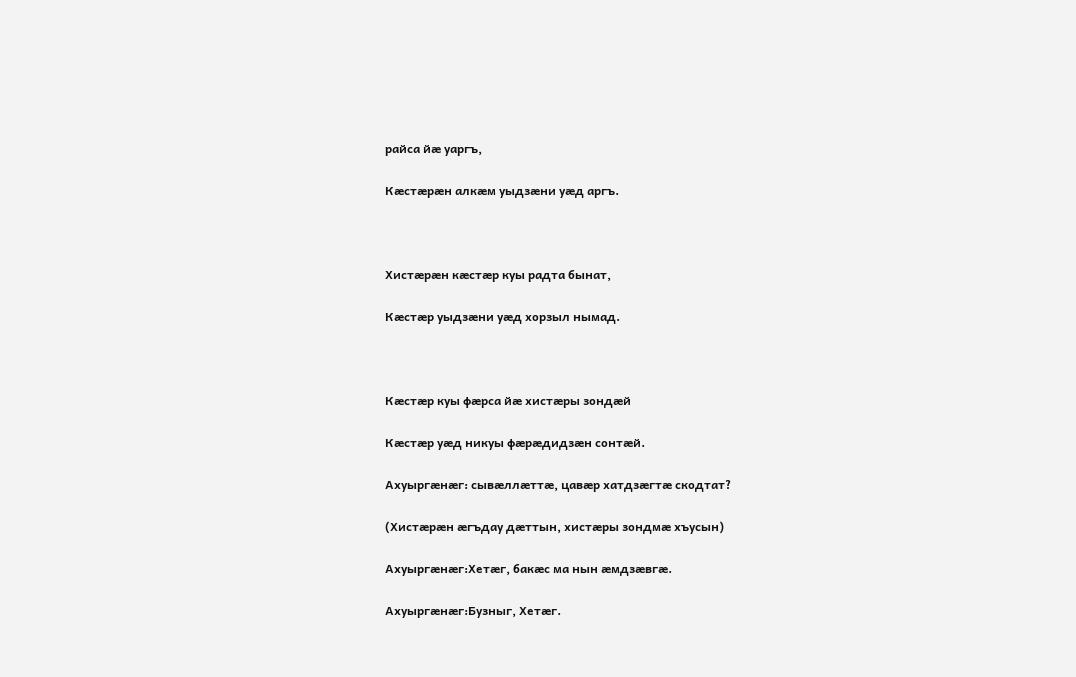райса йӕ уаргъ,

Кӕстӕрӕн алкӕм уыдзӕни уӕд аргъ.



Хистӕрӕн кӕстӕр куы радта бынат,

Кӕстӕр уыдзӕни уӕд хорзыл нымад.



Кӕстӕр куы фӕрса йӕ хистӕры зондӕй

Кӕстӕр уӕд никуы фӕрӕдидзӕн сонтӕй.

Ахуыргӕнӕг: сывӕллӕттӕ, цавӕр хатдзӕгтӕ скодтат?

(Хистӕрӕн ӕгъдау дӕттын, хистӕры зондмӕ хъусын)

Ахуыргӕнӕг:Хетӕг, бакӕс ма нын ӕмдзӕвгӕ.

Ахуыргӕнӕг:Бузныг, Хетӕг.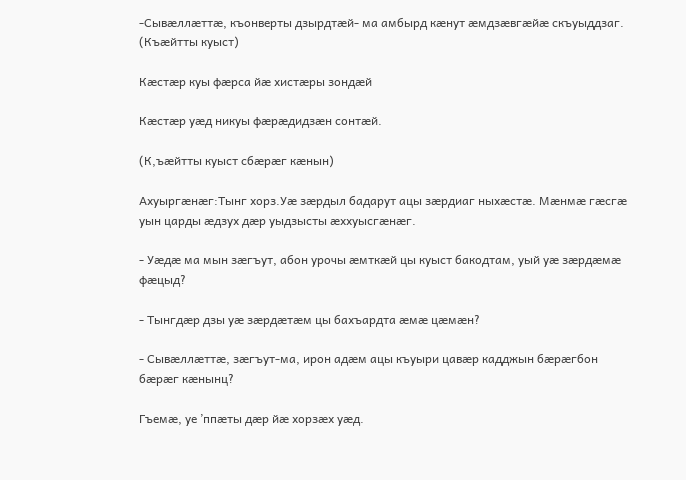-Сывӕллӕттӕ, къонверты дзырдтӕй- ма амбырд кӕнут ӕмдзӕвгӕйӕ скъуыддзаг. (Къӕйтты куыст)

Кӕстӕр куы фӕрса йӕ хистӕры зондӕй

Кӕстӕр уӕд никуы фӕрӕдидзӕн сонтӕй.

(К,ъӕйтты куыст сбӕрӕг кӕнын)

Ахуыргӕнӕг:Тынг хорз.Уӕ зӕрдыл бадарут ацы зӕрдиаг ныхӕстӕ. Мӕнмӕ гӕсгӕ уын царды ӕдзух дӕр уыдзысты ӕххуысгӕнӕг.

- Уӕдӕ ма мын зӕгъут, абон урочы ӕмткӕй цы куыст бакодтам, уый уӕ зӕрдӕмӕ фӕцыд?

- Тынгдӕр дзы уӕ зӕрдӕтӕм цы бахъардта ӕмӕ цӕмӕн?

- Сывӕллӕттӕ, зӕгъут-ма, ирон адӕм ацы къуыри цавӕр кадджын бӕрӕгбон бӕрӕг кӕнынц?

Гъемӕ, уе ’ппӕты дӕр йӕ хорзӕх уӕд.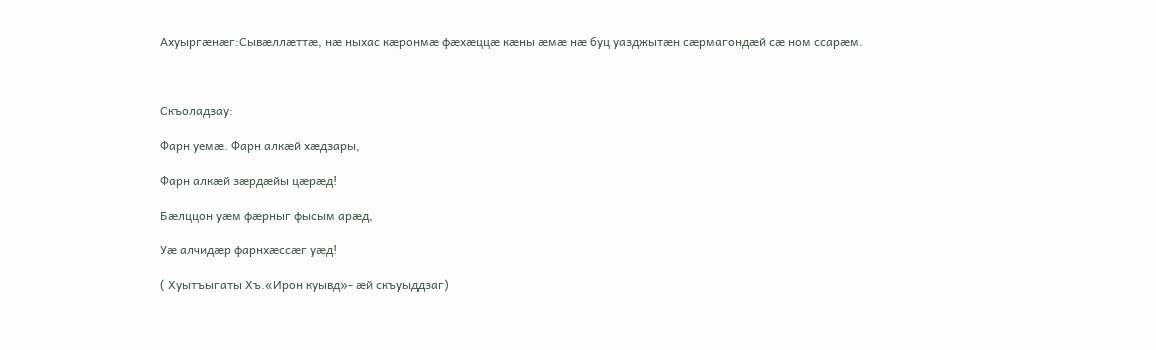Ахуыргӕнӕг:Сывӕллӕттӕ, нӕ ныхас кӕронмӕ фӕхӕццӕ кӕны ӕмӕ нӕ буц уазджытӕн сӕрмагондӕй сӕ ном ссарӕм.



Скъоладзау:

Фарн уемӕ. Фарн алкӕй хӕдзары,

Фарн алкӕй зӕрдӕйы цӕрӕд!

Бӕлццон уӕм фӕрныг фысым арӕд,

Уӕ алчидӕр фарнхӕссӕг уӕд!

( Хуытъыгаты Хъ.«Ирон куывд»- ӕй скъуыддзаг)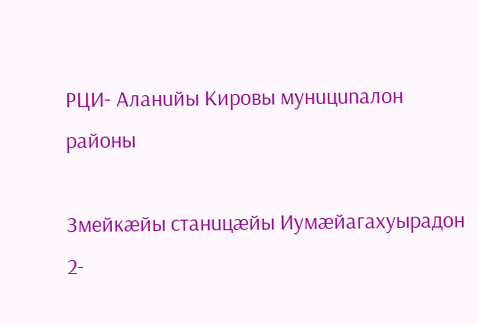PЦИ- Аланuйы Кировы мунuцunалон районы

Змейкӕйы станuцӕйы Иумӕйагахуырадон 2-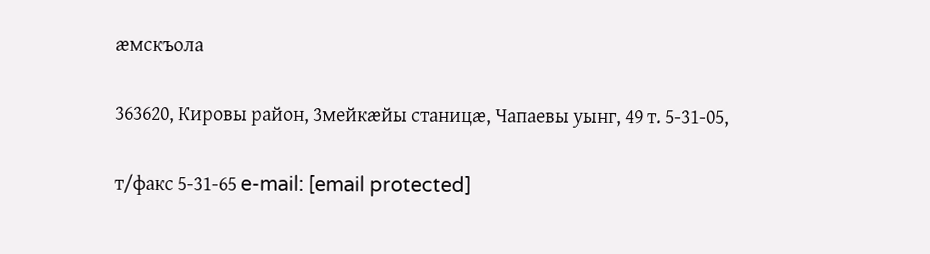ӕмскъола

363620, Кировы район, 3мейкӕйы станицӕ, Чапаевы уынг, 49 т. 5-31-05,

т/факс 5-31-65 e-mail: [email protected]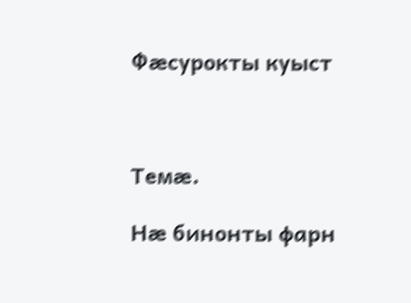Фӕсурокты куыст



Темӕ.

Нӕ бинонты фарн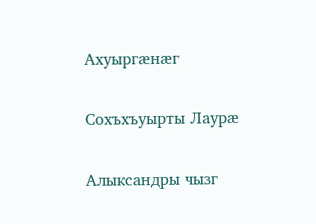Ахуыргӕнӕг

Сохъхъуырты Лаурӕ

Алыксандры чызг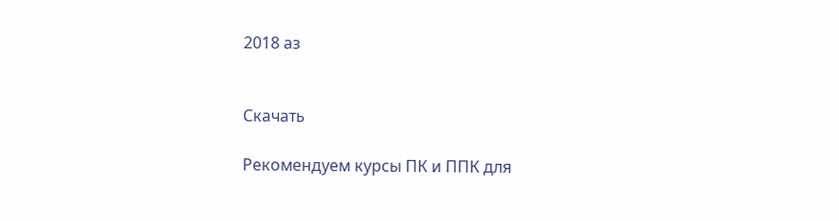2018 аз


Скачать

Рекомендуем курсы ПК и ППК для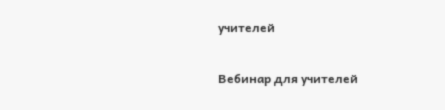учителей

Вебинар для учителей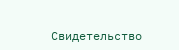Свидетельство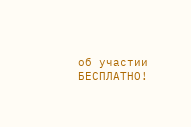об участии БЕСПЛАТНО!